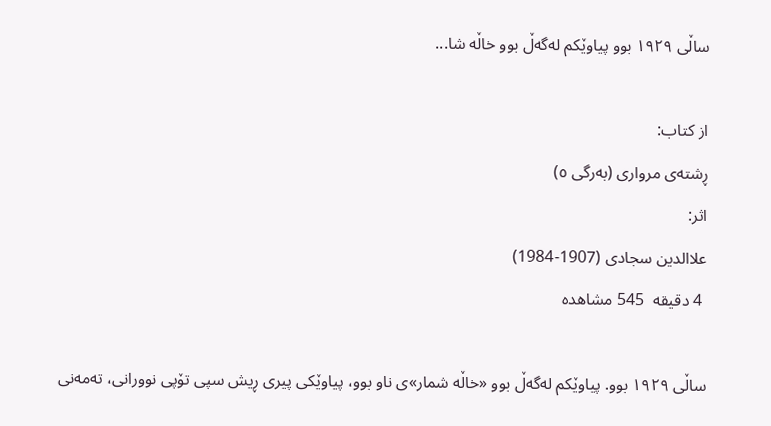ساڵی ١٩٢٩ بوو پیاوێکم لەگەڵ بوو خاڵە شا...

از کتاب:
ڕشتەی مرواری (بەرگی ٥)
اثر:
علاالدین سجادی (1907-1984)
 4 دقیقه  545 مشاهده

ساڵی ١٩٢٩ بوو. پیاوێکم لەگەڵ بوو «خاڵە شمار»ی ناو بوو، پیاوێکی پیری ڕیش سپی تۆپی نوورانی، تەمەنی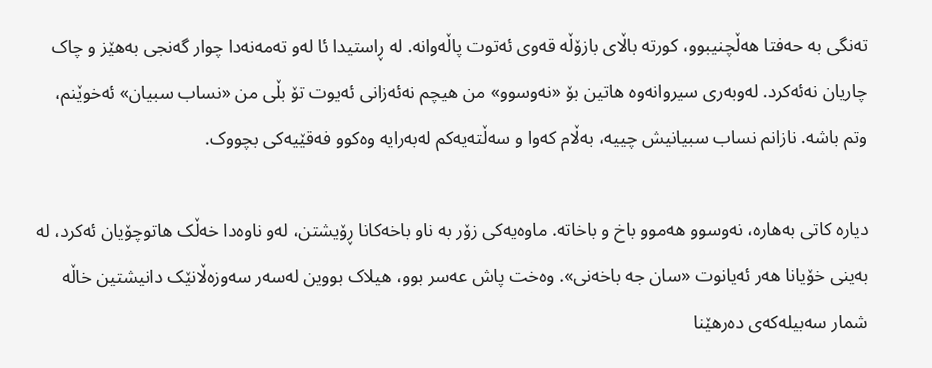تەنگی بە حەفتا هەڵچنیبوو، کورتە باڵای بازۆڵە قەوی ئەتوت پاڵەوانە. لە ڕاستیدا ئا لەو تەمەنەدا چوار گەنجی بەهێز و چاک چاریان نەئەکرد. لەوبەری سیروانەوە هاتین بۆ «نەوسوو» من هیچم نەئەزانی ئەیوت تۆ بڵی من «نساب سبیان» ئەخوێنم، وتم باشە. نازانم نساب سبیانیش چییە، بەڵام کەوا و سەڵتەیەکم لەبەرایە وەکوو فەقێیەکی بچووک.

دیارە کاتی بەهارە، نەوسوو هەموو باخ و باخاتە. ماوەیەکی زۆر بە ناو باخەکانا ڕۆیشتن، لەو ناوەدا خەڵک هاتوچۆیان ئەکرد، لە بەینی خۆیانا هەر ئەیانوت «سان جە باخەنی». وەخت پاش عەسر بوو، هیلاک بووین لەسەر سەوزەڵانێک دانیشتین خاڵە شمار سەبیلەکەی دەرهێنا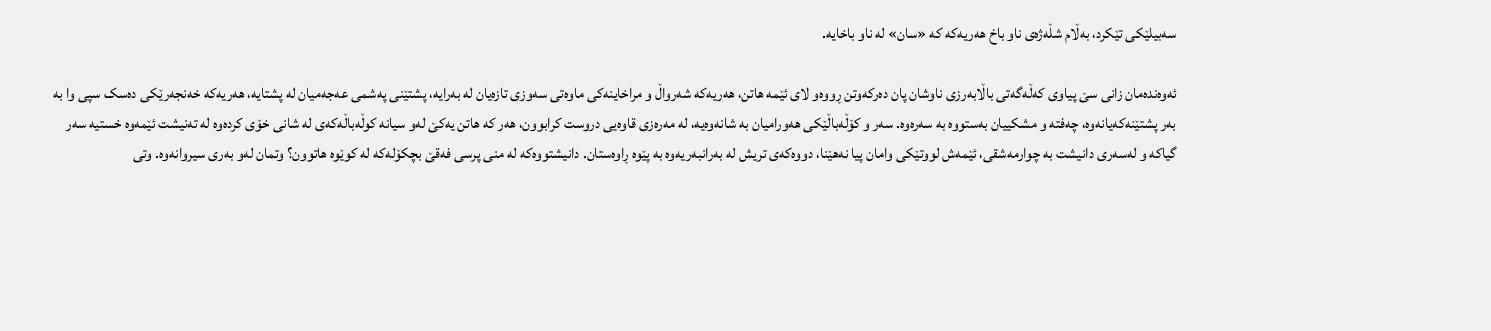سەبیلێکی تێکرد، بەڵام شڵەژەی ناو باخ هەریەکە کە «سان» لە ناو باخایە.

ئەوەندەمان زانی سێ پیاوی کەڵەگەتی باڵابەرزی ناوشان پان دەرکەوتن ڕووەو لای ئێمە هاتن، هەریەکە شەرواڵ و مراخاینەکی ماوەتی سەوزی تازەیان لە بەرایە، پشتێنی پەشمی عەجەمیان لە پشتایە، هەریەکە خەنجەرێکی دەسک سپی وا بە بەر پشتێنەکەیانەوە، چەفتە و مشکییان بەستووە بە سەرەوە. سەر و کۆڵەباڵێکی هەورامیان بە شانەوەیە، لە مەرەزی قاوەیی دروست کرابوون، هەر کە هاتن یەکێ لەو سیانە کوڵەباڵەکەی لە شانی خۆی کردەوە لە تەنیشت ئێمەوە خستیە سەر گیاکە و لەسەری دانیشت بە چوارمەشقی، ئێمەش لووتێکی وامان پیا نەهێنا، دووەکەی تریش لە بەرانبەریەوە بە پێوە ڕاوەستان. دانیشتووەکە لە منی پرسی فەقێ بچکۆلەکە لە کوێوە هاتوون؟ وتمان لەو بەری سیروانەوە. وتی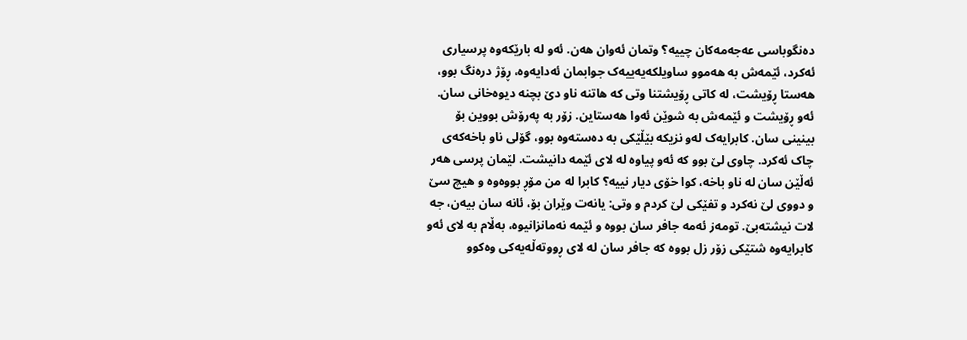دەنگوباسی عەجەمەکان چییە؟ وتمان ئەوان هەن. ئەو لە بارێکەوە پرسیاری ئەکرد، ئێمەش بە هەموو ساویلکەیەییەک جوابمان ئەدایەوە، ڕۆژ درەنگ بوو، هەستا ڕۆیشت، لە کاتی ڕۆیشتنا وتی کە هاتنە ناو دێ بچنە دیوەخانی سان. ئەو ڕۆیشت و ئێمەش بە شوێن ئەوا هەستاین. زۆر بە پەرۆش بووین بۆ بینینی سان. کابرایەک لەو نزیکە بێڵێکی بە دەستەوە بوو، گۆلی ناو باخەکەی چاک ئەکرد. چاوی لێ بوو کە ئەو پیاوە لە لای ئێمە دانیشت. لێمان پرسی هەر ئەڵێن سان لە ناو باخە، کوا خۆی دیار نییە؟ کابرا لە من مۆڕ بووەوە و هیچ سێ و دووی لێ نەکرد و تفێکی لێ کردم و وتی: یانەت وێران بۆ، ئانە سان بیەن، جە لات نیشتەبێ. تومەز ئەمە جافر سان بووە و ئێمە نەمانزانیوە، بەڵام بە لای ئەو کابرایەوە شتێکی زۆر زل بووە کە جافر سان لە لای ڕووتەڵەیەکی وەکوو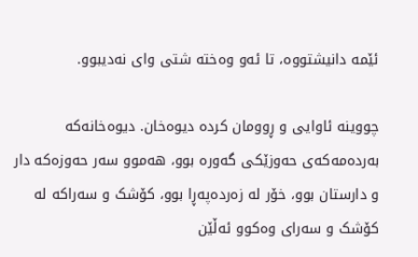ئێمە دانیشتووە، تا ئەو وەختە شتی وای نەدیبوو.

چووینە ئاوایی و ڕوومان کردە دیوەخان. دیوەخانەکە بەردەمەکەی حەوزێکی گەورە بوو، هەموو سەر حەوزەکە دار و دارستان بوو، خۆر لە زەردەپەڕا بوو، کۆشک و سەراکە لە کۆشک و سەرای وەکوو ئەڵێن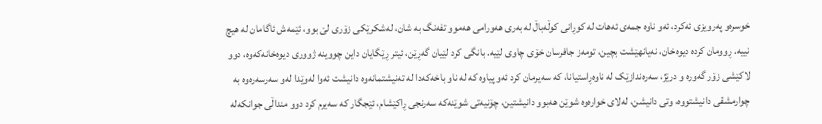خوسرەو پەرویزی ئەکرد، ئەو ناوە جمەی ئەهات لە کوڕانی کوڵەباڵ لە بەری هەورامی هەموو تفەنگ بە شان، لەشکرێکی زۆری لێ بوو، ئێمەش ئاگامان لە هیچ نییە. ڕوومان کردە دیوەخان، نەیانهێشت بچین، تومەز جافرسان خۆی چاوی لێیە. بانگی کرد لێیان گەڕێن، ئیتر ڕێگایان داین چووینە ژووری دیوەخانەکەوە، دوو لاکێشی زۆر گەورە و درێژ، سەرەندازێک لە ناوەڕاستیانا، کە سەیرمان کرد ئەو پیاوە کە لە ناو باخەکەدا لە تەنیشتمانەوە دانیشت ئەوا لەوێدا لەو سەرسەرەوە بە چوارمشقی دانیشتووە، وتی دانیشن، لەلای خوارەوە شوێن هەبوو دانیشتین، چۆنیەتی شوێنەکە سەرنجی ڕاکێشام، ئێجگار کە سەیرم کرد دوو منداڵی جوانکەلە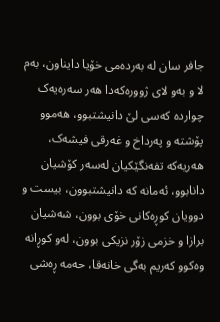جافر سان لە بەردەمی خۆیا دایناون، بەم لا و بەو لای ژوورەکەدا هەر سەرەیەک چواردە کەسی لێ دانیشتبوو، هەموو پۆشتە و پەرداخ و غەرقی فیشەک، هەریەکە تفەنگێکیان لەسەر کۆشیان دانابوو، ئەمانە کە دانیشتبوون، بیست و دوویان کوڕەکانی خۆی بوون، شەشیان برازا و خزمی زۆر نزیکی بوون، لەو کوڕانە وەکوو کەریم بەگی خانەقا، حەمە ڕەشی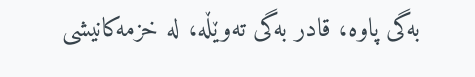بەگی پاوە، قادر بەگی تەوێڵە، لە خزمەکانیشی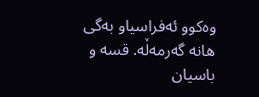وەکوو ئەفراسیاو بەگی هانە گەرمەڵە. قسە و باسیان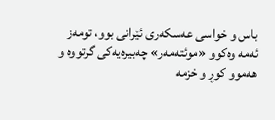باس و خواسی عەسکەری ئێرانی بوو، تومەز ئەمە وەکوو «موئتەمەر» چەبیرەیەکی گرتووە و هەموو کوڕ و خزمە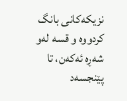نزیکەکانی بانگ کردووە و قسە لەو شەڕە ئەکەن، تا پێنجسەد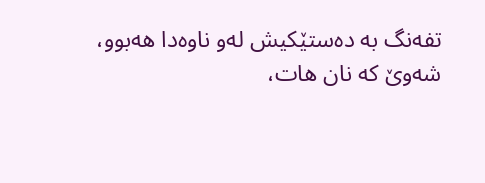تفەنگ بە دەستێکیش لەو ناوەدا هەبوو، شەوێ کە نان هات،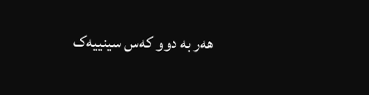هەر بە دوو کەس سینییەک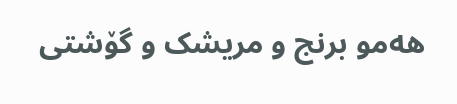هەمو برنج و مریشک و گۆشتی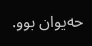حەیوان بوو.